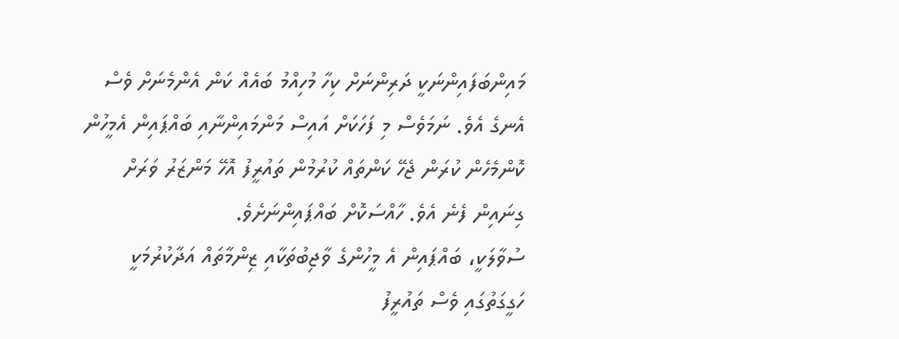މައިންބަފައިންނަކީ ދަރިންނަށް ކިހާ މުހިއްމު ބައެއް ކަން އެންމެނަށް ވެސް އެނގެ އެވެ. ނަމަވެސް މި ފަހަކަށް އައިސް މަންމައިންނާއި ބައްޕައިން އެމީހުން ކޮންމެހެން ކުރަން ޖެހޭ ކަންތައް ކުރުމުން ތައުރީފު އޮހޭ މަންޒަރު ވަރަށް ގިނައިން ފެނެ އެވެ. ހާއްސަކޮށް ބައްޕައިންނަށެވެ.
ސުވާލަކީ، ބައްޕައިން އެ މީހުންގެ ވާޖިބުތަކާއި ޒިންމާތައް އަދާކުރުމަކީ ހަގީގަތުގައި ވެސް ތައުރީފު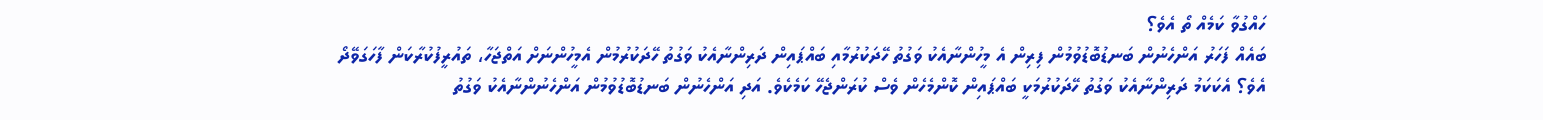ހައްގުވާ ކަމެއް ތޯ އެވެ؟
ބައެއް ފަހަރު އަންހެނުން ބަނޑުބޮޑުވުމުން ފިރިން އެ މީހުންނާއެކު ވަގުތު ހޭދަކުރުމާއި ބައްޕައިން ދަރިންނާއެކު ވަގުތު ހޭދަކުރުމުން އެމީހުންނަށް އަތްޖަހާ، ތައުރީފުކުރާކަން ފާހަގަވޭދޯ އެވެ؟ އެކަކަމު ދަރިންނާއެކު ވަގުތު ހޭދަކުރުމަކީ ބައްޕައިން ކޮންމެހެން ވެސް ކުރަންޖެހޭ ކަމެކެވެ. އަދި އަންހެނުން ބަނޑުބޮޑުވުމުން އަންހެނުންނާއެކު ވަގުތު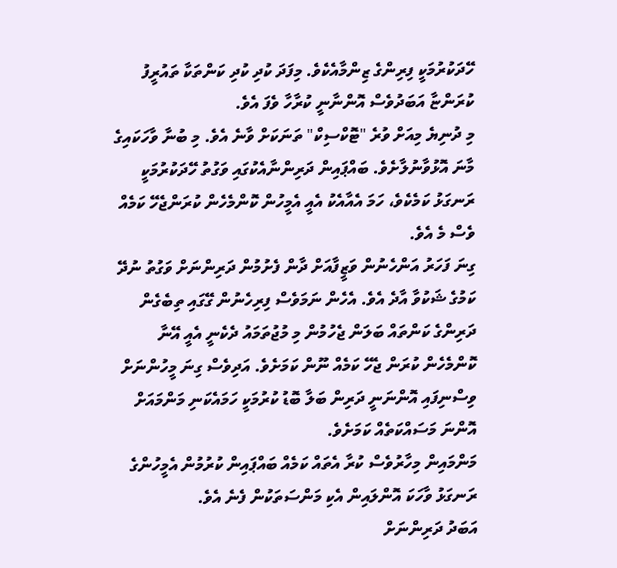ހޭދަކުރުމަކީ ފިރިންގެ ޒިންމާއެކެވެ. މިފަދަ ކުދި ކުދި ކަންތަކާ ތައުރީފު ކުރަންޏާ އަބަދުވެސް އޮންނާނީ ކުރާހާ ވެފަ އެވެ.
މި ދުނިޔެ މިއަށް ވުރެ "ޓޮކްސިކް" ތަނަކަށް ވާނެ އެވެ. މި ބުނާ ވާހަކައިގެ މާނަ އޮޅުވާނުލާށެވެ. ބައްޕައިން ދަރިންނާއެކުގައި ވަގުތު ހޭދަކުރުމަކީ ރަނގަޅު ކަމެކެވެ، ހަމަ އެއާއެކު އެއީ އެމީހުން ކޮންމެހެން ކުރަންޖެހޭ ކަމެއް ވެސް މެ އެވެ.
ގިނަ ފަހަރު އަންހެނުން ވަޒީފާއަށް ދާން ފެށުމުން ދަރިންނަށް ވަގުތު ނުދޭ ކަމުގެ ޝަކުވާ އާދެ އެވެ. އެހެން ނަމަވެސް ފިރިހެނުން ގޭގައި ތިބެގެން ދަރިންގެ ކަންތައް ބަލަން ޖެހުމުން މި މުޖުތަމައު ދެކެނީ އެއީ އޭނާ ކޮންމެހެން ކުރަން ޖެހޭ ކަމެއް ނޫން ކަމަށެވެ. އަދިވެސް ގިނަ މީހުންނަށް ވިސްނިފައި އޮންނަނީ ދަރިން ބަލާ ބޮޑު ކުރުމަކީ ހަމައެކަނި މަންމައަށް އޮންނަ މަސައްކަތެއް ކަމަށެވެ.
މަންމައިން މިހާރުވެސް ކުރާ އެތައް ކަމެއް ބައްޕައިން ކުރުމުން އެމީހުންގެ ރަނގަޅު ވާހަކަ އޮންލައިން އެކި މަންސަތަކުން ފެނެ އެވެ.
އަބަދު ދަރިންނަށް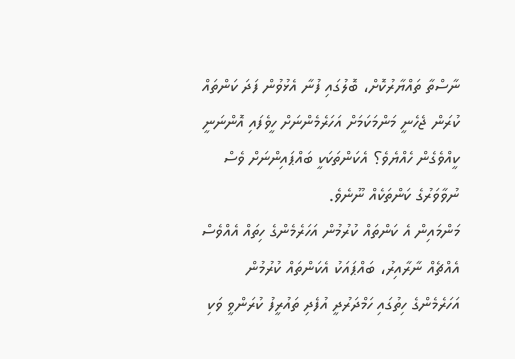ނާސްތާ ތައްޔާރުކޮށް، ބޮލުގައި ފުނާ އެޅުވުން ފަދަ ކަންތައް ކުރަން ޖެހެނީ މަންމަކަމަށް އަހަރެމެންނަށް ހީވެފައި އޮންނަނީ ކީއްވެގެން ހެއްޔެވެ؟ އެކަންތަކަކީ ބައްޕައިންނަށް ވެސް ނުވާވަރުގެ ކަންތަކެއް ނޫނެވެ.
މަންމައިން އެ ކަންތައް ކުރުމުން އަހަރެމެންގެ ހިތައް އެއްވެސް އެއްޗެއް ނާރާއިރު، ބައްޕައަކު އެކަންތައް ކުރުމުން އަހަރެމެންގެ ހިތުގައި ހަމްދަރުދީ އުފެދި ތައުރީފު ކުރަންވީ ވަކި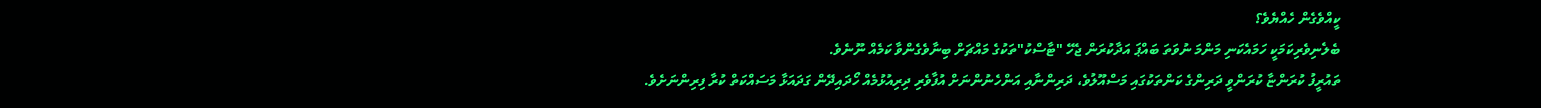ކީއްވެގެން ހެއްޔެވެ؟
ބެލެނިވެރިކަމަކީ ހަމައެކަނި މަންމަ ނުވަތަ ބައްޕަ އަދާކުރަން ޖެހޭ "ޓާސްކު"ތަކުގެ މައްޗަށް ބިނާވެގެންވާ ކަމެއް ނޫނެވެ.
ތައުރީފު ކުރަންޏާ ކުރަންވީ ދަރިންގެ ކަންތަކުގައި މަސްއޫލުވެ، ދަރިންނާއި އަންހެނުންނަށް އުފާވެރި ދިރިއުޅުމެއް ހޯދައިދޭން ގަދައަޅާ މަސައްކަތް ކުރާ ފިރިންނަށެވެ.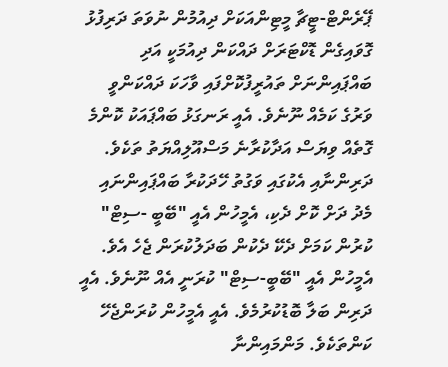ޕޭރެންޓް-ޓީޗާ މީޓިންއަކަށް ދިއުމުން ނުވަތަ ދަރިފުޅު ގޮވައިގެން ޑޮކްޓަރަށް ދައްކަން ދިއުމަކީ އަދި ބައްޕައިންނަށް ތައުރީފުކޮށްފައި ވާހަކަ ދައްކަންވީ ވަރުގެ ކަމެއް ނޫނެވެ. އެއީ ރަނގަޅު ބައްޕައަކު ކޮންމެ ގޮތެއް ވިޔަސް އަދާކުރާނެ މަސްއޫލިއްޔަތު ތަކެވެ.
ދަރިންނާއި އެކުގައި ވަގުތު ހޭދަކުރާ ބައްޕައިންނައި މެދު ދަށް ކޮށް ދެކި، އެމީހުން އެއީ "ބޭބީ -ސިޓް" ކުރުން ކަމަށް ދެކޭ ދެކުން ބަދަލުކުރަން ޖެހެ އެވެ. އެމީހުން އެއީ "ބޭބީ-ސިޓް" ކުރަނީ އެއް ނޫނެވެ. އެއީ ދަރިން ބަލާ ބޮޑުކުރުމެވެ. އެއީ އެމީހުން ކުރަންޖެހޭ ކަންތަކެވެ. މަންމައިންނާ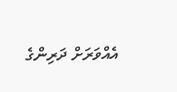އެއްވަރަށް ދަރިންގެ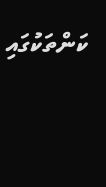ކަންތަކުގައި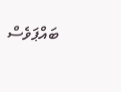ބައްޕަވެސް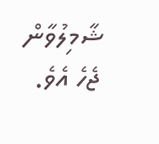ޝާމިލުވާން ޖެހެ އެވެ.